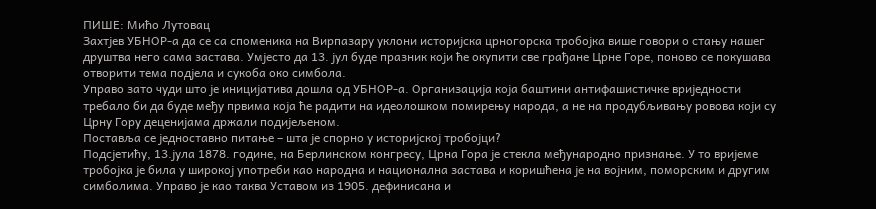ПИШЕ: Мићо Лутовац
Захтјев УБНОР-а да се са споменика на Вирпазару уклони историјска црногорска тробојка више говори о стању нашег друштва него сама застава. Умјесто да 13. јул буде празник који ће окупити све грађане Црне Горе, поново се покушава отворити тема подјела и сукоба око симбола.
Управо зато чуди што је иницијатива дошла од УБНОР-а. Организација која баштини антифашистичке вриједности требало би да буде међу првима која ће радити на идеолошком помирењу народа, а не на продубљивању ровова који су Црну Гору деценијама држали подијељеном.
Поставља се једноставно питање – шта је спорно у историјској тробојци?
Подсјетићу, 13.јула 1878. године, на Берлинском конгресу, Црна Гора је стекла међународно признање. У то вријеме тробојка је била у широкој употреби као народна и национална застава и коришћена је на војним, поморским и другим симболима. Управо је као таква Уставом из 1905. дефинисана и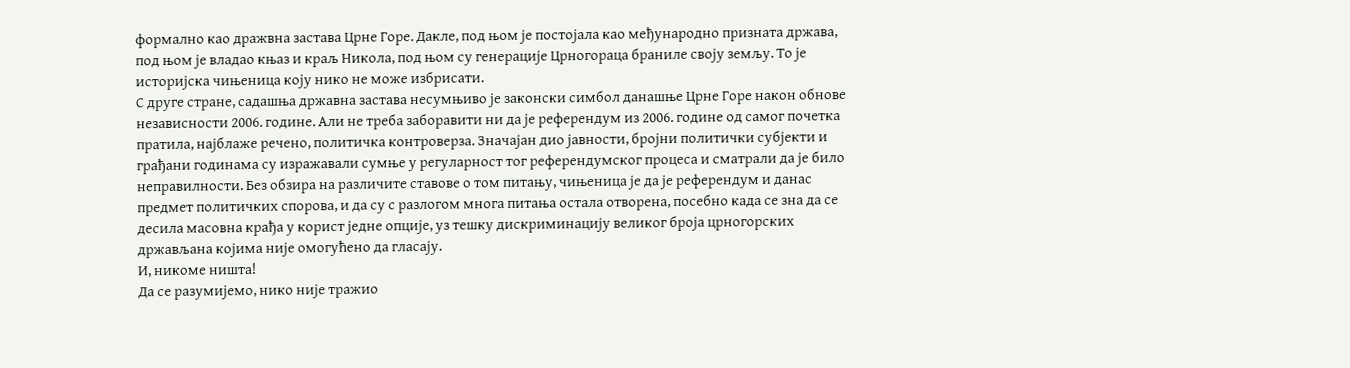формално као дражвна застава Црне Горе. Дакле, под њом је постојала као међународно призната држава, под њом је владао књаз и краљ Никола, под њом су генерације Црногораца браниле своју земљу. То је историјска чињеница коју нико не може избрисати.
С друге стране, садашња државна застава несумњиво је законски симбол данашње Црне Горе након обнове независности 2006. године. Али не треба заборавити ни да је референдум из 2006. године од самог почетка пратила, најблаже речено, политичка контроверза. Значајан дио јавности, бројни политички субјекти и грађани годинама су изражавали сумње у регуларност тог референдумског процеса и сматрали да је било неправилности. Без обзира на различите ставове о том питању, чињеница је да је референдум и данас предмет политичких спорова, и да су с разлогом многа питања остала отворена, посебно када се зна да се десила масовна крађа у корист једне опције, уз тешку дискриминацију великог броја црногорских држављана којима није омогућено да гласају.
И, никоме ништа!
Да се разумијемо, нико није тражио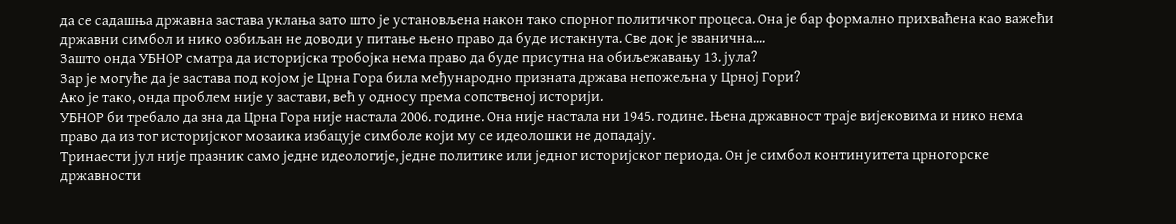да се садашња државна застава уклања зато што је установљена након тако спорног политичког процеса. Она је бар формално прихваћена као важећи државни симбол и нико озбиљан не доводи у питање њено право да буде истакнута. Све док је званична....
Зашто онда УБНОР сматра да историјска тробојка нема право да буде присутна на обиљежавању 13. јула?
Зар је могуће да је застава под којом је Црна Гора била међународно призната држава непожељна у Црној Гори?
Ако је тако, онда проблем није у застави, већ у односу према сопственој историји.
УБНОР би требало да зна да Црна Гора није настала 2006. године. Она није настала ни 1945. године. Њена државност траје вијековима и нико нема право да из тог историјског мозаика избацује симболе који му се идеолошки не допадају.
Тринаести јул није празник само једне идеологије, једне политике или једног историјског периода. Он је симбол континуитета црногорске државности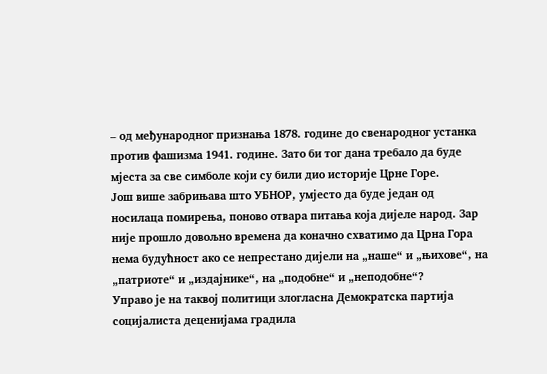– од међународног признања 1878. године до свенародног устанка против фашизма 1941. године. Зато би тог дана требало да буде мјеста за све симболе који су били дио историје Црне Горе.
Још више забрињава што УБНОР, умјесто да буде један од носилаца помирења, поново отвара питања која дијеле народ. Зар није прошло довољно времена да коначно схватимо да Црна Гора нема будућност ако се непрестано дијели на „наше“ и „њихове“, на „патриоте“ и „издајнике“, на „подобне“ и „неподобне“?
Управо је на таквој политици злогласна Демократска партија социјалиста деценијама градила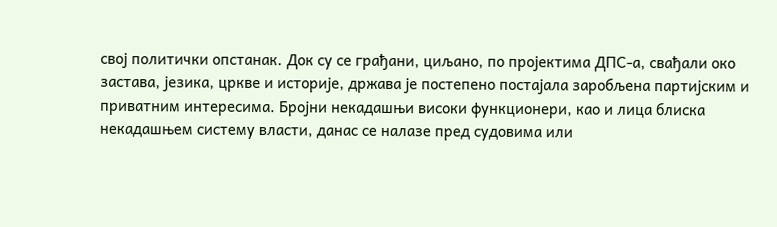свој политички опстанак. Док су се грађани, циљано, по пројектима ДПС-а, свађали око застава, језика, цркве и историје, држава је постепено постајала заробљена партијским и приватним интересима. Бројни некадашњи високи функционери, као и лица блиска некадашњем систему власти, данас се налазе пред судовима или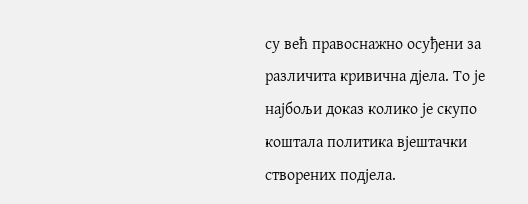су већ правоснажно осуђени за различита кривична дјела. То је најбољи доказ колико је скупо коштала политика вјештачки створених подјела.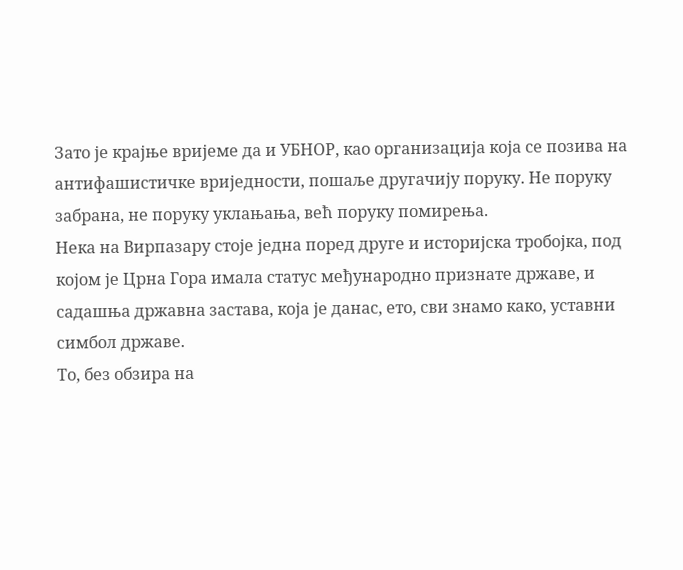Зато је крајње вријеме да и УБНОР, као организација која се позива на антифашистичке вриједности, пошаље другачију поруку. Не поруку забрана, не поруку уклањања, већ поруку помирења.
Нека на Вирпазару стоје једна поред друге и историјска тробојка, под којом је Црна Гора имала статус међународно признате државе, и садашња државна застава, која је данас, ето, сви знамо како, уставни симбол државе.
То, без обзира на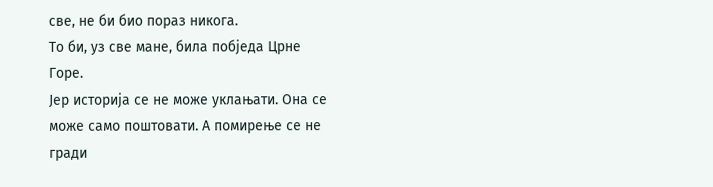све, не би био пораз никога.
То би, уз све мане, била побједа Црне Горе.
Јер историја се не може уклањати. Она се може само поштовати. А помирење се не гради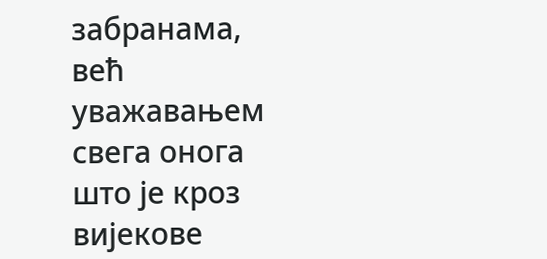забранама, већ уважавањем свега онога што је кроз вијекове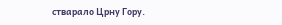стварало Црну Гору.